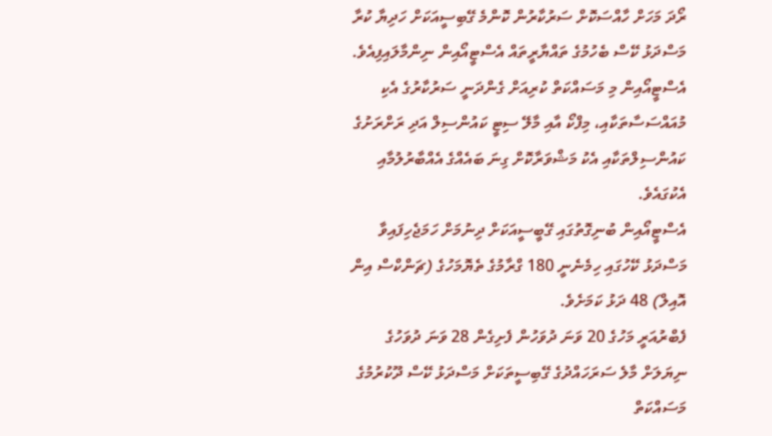ރޯދަ މަހަށް ހާއްސަކޮށް ސަރުކާރުން ކޮންމެ ގޭބިސީއަކަށް ހަދިޔާ ކުރާ މަސްދަޅު ކޭސް ބެހުމުގެ ތައްޔާރީތައް އެސްޓީއޯއިން ނިންމާލައިފިއެވެ.
އެސްޓީއޯއިން މި މަސައްކަތް ކުރިއަށް ގެންދަނީ ސަރުކާރުގެ އެކި މުއައްސަސާތަކާއި، މިފްކޯ އާއި މާލޭ ސިޓީ ކައުންސިލް އަދި ރަށްރަށުގެ ކައުންސިލްތަކާއި އެކު މަޝްވަރާކޮށް ގިނަ ބައެއްގެ އެއްބާރުލުމާއި އެކުގައެވެ.
އެސްޓީއޯއިން ބުނިގޮތުގައި ގޭބީސީއަކަށް ދިނުމަށް ހަމަޖެހިފައިވާ މަސްދަޅު ކޭހުގައި ހިމެނެނީ 180 ގްރާމުގެ ތެޔޮމަހުގެ (ޗަންކްސް އިން އޮއިލް) 48 ދަޅު ކަމަށެވެ.
ފެބްރުއަރީ މަހުގެ 20 ވަނަ ދުވަހުން ފެށިގެން 28 ވަނަ ދުވަހުގެ ނިޔަލަށް މާލެ ސަރަހައްދުގެ ގޭބިސީތަކަށް މަސްދަޅު ކޭސް ދޫކުރުމުގެ މަސައްކަތް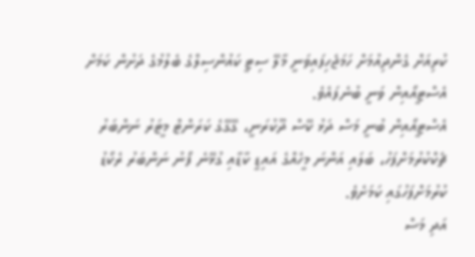ކުރިއަށް ގެންދިއުމަށް ހަމަޖެހިފައިވަނީ މާލޭ ސިޓީ ކައުންސިލްގެ ބެލުމުގެ ދަށުން ކަމަށް އެސްޓީއޯއިން ވަނީ ބުނެފައެވެ.
އެސްޓީއޯއިން ބުނީ މަސް ދަޅު ކޭސް ދޫކުރަނީ، ގޭގޭގެ ކަރަންޓް މީޓަރު ނަންބަރު ޗެކްކުރުމަށްފަހު، ބަލައި އަންނަ މީހެއްގެ އައިޑީ ކާޑާއި ގުޅޭނެ ފޯނު ނަންބަރު ރެކޯޑު ކުރުމަށްފަހުގައި ކަމަށެވެ.
އަދި މަސް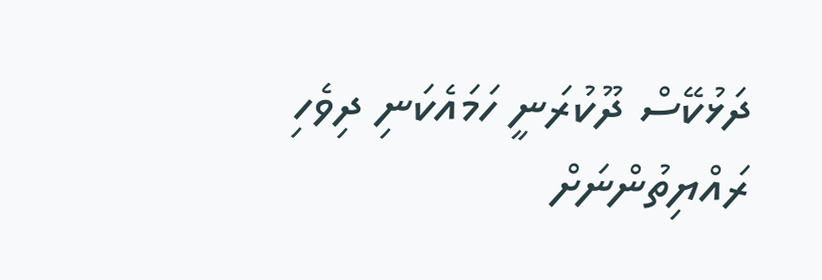ދަޅުކޭސް ދޫކުރަނީ ހަމައެކަނި ދިވެހި ރައްޔިތުންނަށް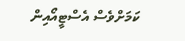ކަމަށްވެސް އެސްޓީއޯއިން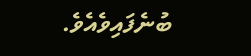ބުނެފައިވެއެވެ.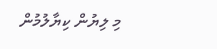މި ލިޔުން ކިޔާލުމުން